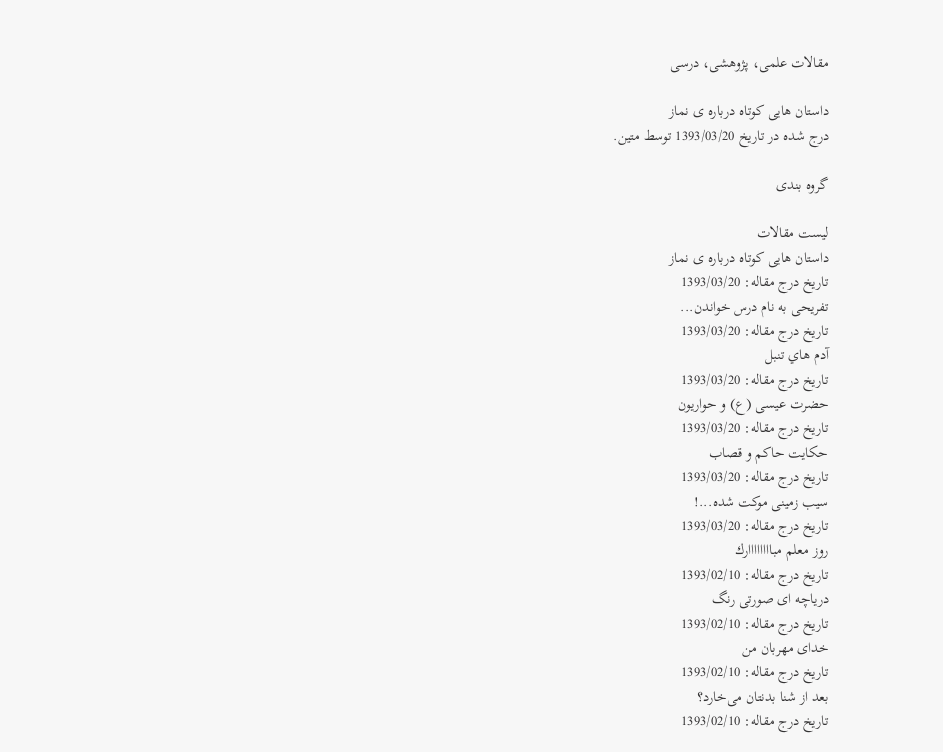مقالات علمی، پژوهشی، درسی

داستان هایی کوتاه درباره ی نماز
درج شده در تاریخ 1393/03/20 توسط متين.

گروه بندی

لیست مقالات
داستان هایی کوتاه درباره ی نماز
تاریخ درج مقاله: 1393/03/20
تفریحی به نام درس خواندن...
تاریخ درج مقاله: 1393/03/20
آدم هاي تنبل
تاریخ درج مقاله: 1393/03/20
حضرت عیسی (ع) و حواریون
تاریخ درج مقاله: 1393/03/20
حکایت حاکم و قصاب
تاریخ درج مقاله: 1393/03/20
سیب زمینی موکت شده...!
تاریخ درج مقاله: 1393/03/20
روز معلم مباااااااارك
تاریخ درج مقاله: 1393/02/10
دریاچه ای صورتی رنگ
تاریخ درج مقاله: 1393/02/10
خدای مهربان من
تاریخ درج مقاله: 1393/02/10
بعد از شنا بدنتان می‌خارد؟
تاریخ درج مقاله: 1393/02/10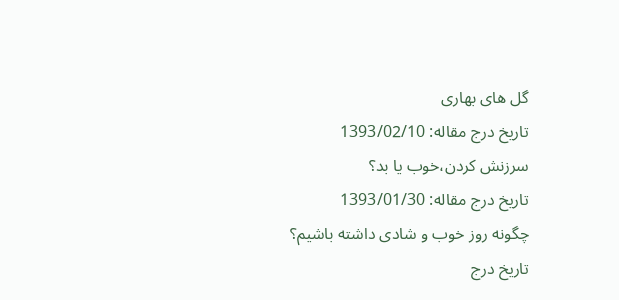گل های بهاری
تاریخ درج مقاله: 1393/02/10
سرزنش کردن،خوب یا بد؟
تاریخ درج مقاله: 1393/01/30
چگونه روز خوب و شادی داشته باشیم؟
تاریخ درج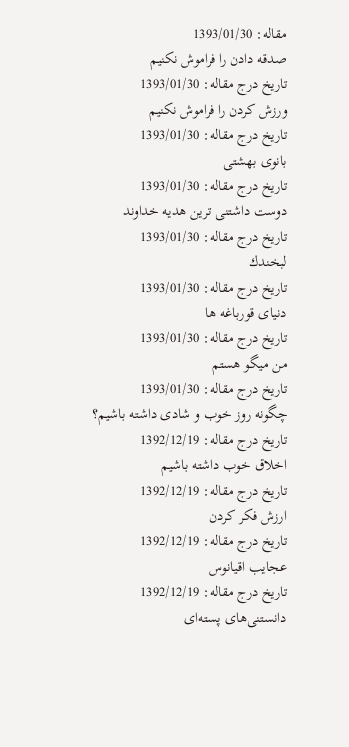مقاله: 1393/01/30
صدقه دادن را فراموش نكنيم
تاریخ درج مقاله: 1393/01/30
ورزش کردن را فراموش نکنیم
تاریخ درج مقاله: 1393/01/30
بانوی بهشتی
تاریخ درج مقاله: 1393/01/30
دوست داشتنی ترین هدیه خداوند
تاریخ درج مقاله: 1393/01/30
لبخندك
تاریخ درج مقاله: 1393/01/30
دنیای قورباغه ها
تاریخ درج مقاله: 1393/01/30
من میگو هستم
تاریخ درج مقاله: 1393/01/30
چگونه روز خوب و شادی داشته باشیم؟
تاریخ درج مقاله: 1392/12/19
اخلاق خوب داشته باشیم
تاریخ درج مقاله: 1392/12/19
ارزش فکر کردن
تاریخ درج مقاله: 1392/12/19
عجایب اقیانوس
تاریخ درج مقاله: 1392/12/19
دانستنی‌های پسته‌ای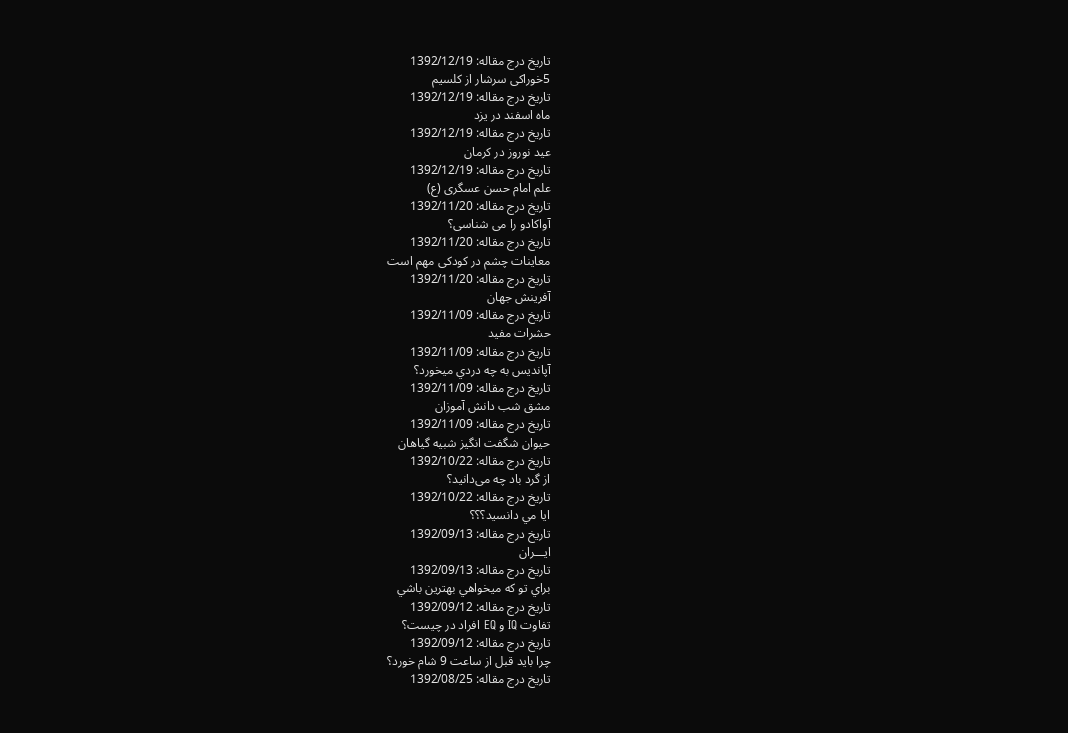تاریخ درج مقاله: 1392/12/19
5خوراکی سرشار از کلسیم
تاریخ درج مقاله: 1392/12/19
ماه اسفند در یزد
تاریخ درج مقاله: 1392/12/19
عید نوروز در کرمان
تاریخ درج مقاله: 1392/12/19
علم امام حسن عسگری (ع)
تاریخ درج مقاله: 1392/11/20
آواکادو را می شناسی؟
تاریخ درج مقاله: 1392/11/20
معاینات چشم در کودکی مهم است
تاریخ درج مقاله: 1392/11/20
آفرینش جهان
تاریخ درج مقاله: 1392/11/09
حشرات مفيد
تاریخ درج مقاله: 1392/11/09
آپانديس به چه دردي ميخورد؟
تاریخ درج مقاله: 1392/11/09
مشق شب دانش آموزان
تاریخ درج مقاله: 1392/11/09
حیوان شگفت انگیز شبیه گیاهان
تاریخ درج مقاله: 1392/10/22
از گرد باد چه می‌دانید؟
تاریخ درج مقاله: 1392/10/22
ايا مي دانسيد؟؟؟
تاریخ درج مقاله: 1392/09/13
ايـــران
تاریخ درج مقاله: 1392/09/13
براي تو كه ميخواهي بهترين باشي
تاریخ درج مقاله: 1392/09/12
تفاوت IQ و EQ افراد در چيست؟
تاریخ درج مقاله: 1392/09/12
چرا بايد قبل از ساعت 9 شام خورد؟
تاریخ درج مقاله: 1392/08/25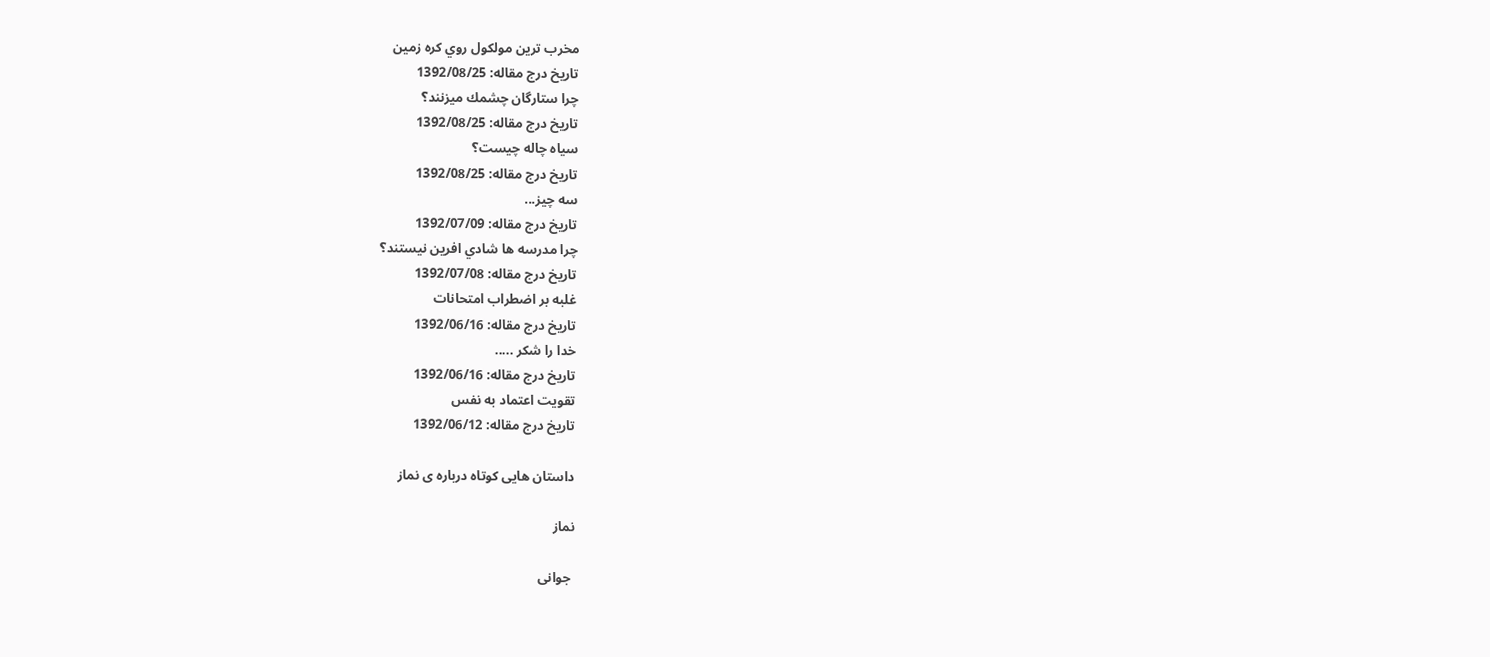مخرب ترين مولكول روي كره زمين
تاریخ درج مقاله: 1392/08/25
چرا ستارگان چشمك ميزنند؟
تاریخ درج مقاله: 1392/08/25
سياه چاله چيست؟
تاریخ درج مقاله: 1392/08/25
سه چيز...
تاریخ درج مقاله: 1392/07/09
چرا مدرسه ها شادي افرين نيستند؟
تاریخ درج مقاله: 1392/07/08
غلبه بر اضطراب امتحانات
تاریخ درج مقاله: 1392/06/16
خدا را شکر .....
تاریخ درج مقاله: 1392/06/16
تقويت اعتماد به نفس
تاریخ درج مقاله: 1392/06/12

داستان هایی کوتاه درباره ی نماز

نماز

 جوانی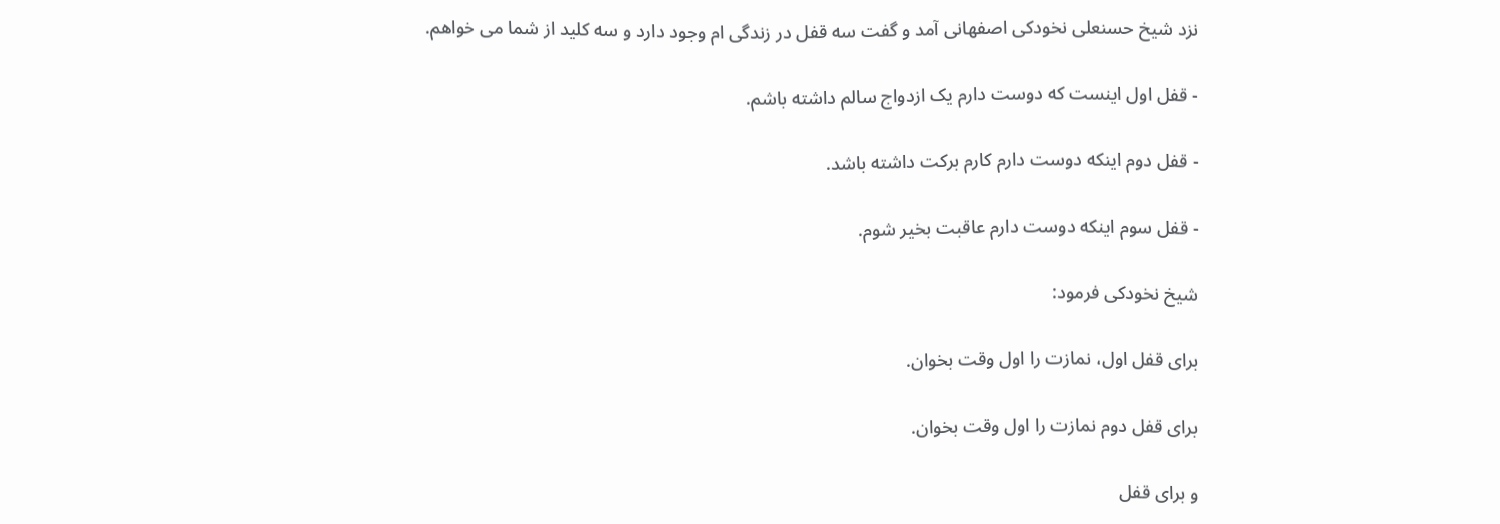نزد شیخ حسنعلی نخودکی اصفهانی آمد و گفت سه قفل در زندگی ام وجود دارد و سه کلید از شما می خواهم.

- قفل اول اینست که دوست دارم یک ازدواج سالم داشته باشم.

- قفل دوم اینکه دوست دارم کارم برکت داشته باشد.

- قفل سوم اینکه دوست دارم عاقبت بخیر شوم.

شیخ نخودکی فرمود:

برای قفل اول، نمازت را اول وقت بخوان.

برای قفل دوم نمازت را اول وقت بخوان.

و برای قفل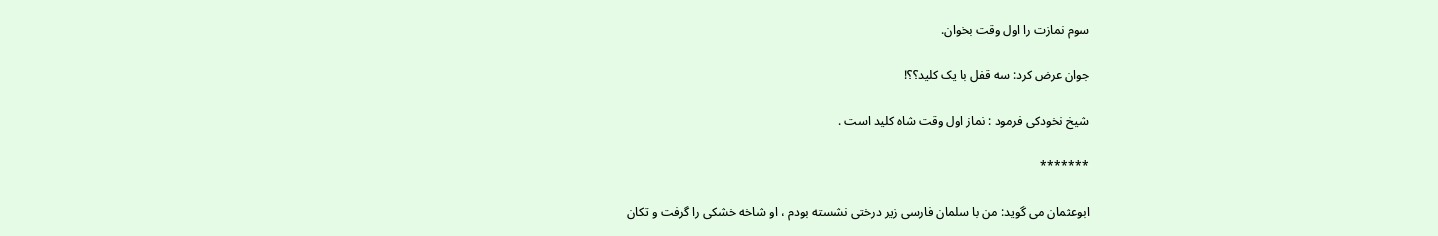سوم نمازت را اول وقت بخوان.

جوان عرض کرد: سه قفل با یک کلید؟؟!

شیخ نخودکی فرمود : نماز اول وقت شاه کلید است .

*******

ابوعثمان مى گوید: من با سلمان فارسى زیر درختى نشسته بودم ، او شاخه خشكى را گرفت و تكان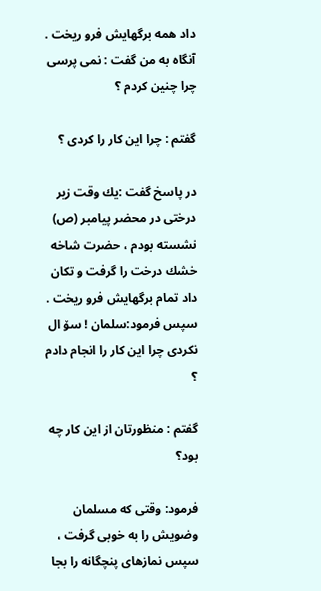داد همه برگهایش فرو ریخت . آنگاه به من گفت : نمى پرسى چرا چنین كردم ؟

گفتم : چرا این كار را كردى ؟

در پاسخ گفت :یك وقت زیر درختى در محضر پیامبر (ص) نشسته بودم ، حضرت شاخه خشك درخت را گرفت و تكان داد تمام برگهایش فرو ریخت . سپس فرمود:سلمان ! سۆ ال نكردى چرا این كار را انجام دادم ؟

گفتم : منظورتان از این كار چه بود؟

فرمود: وقتى كه مسلمان وضویش را به خوبى گرفت ، سپس نمازهاى پنچگانه را بجا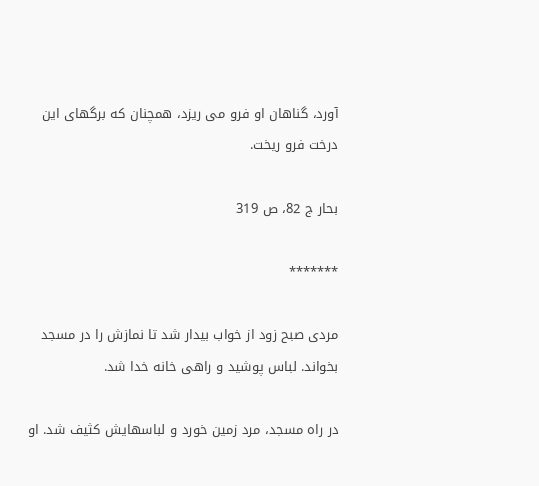آورد، گناهان او فرو مى ریزد، همچنان كه برگهاى این درخت فرو ریخت.

بحار ج 82، ص 319

*******

مردی صبح زود از خواب بیدار شد تا نمازش را در مسجد بخواند. لباس پوشید و راهی خانه خدا شد.

در راه مسجد، مرد زمین خورد و لباسهایش کثیف شد. او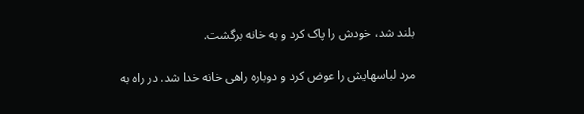بلند شد، خودش را پاک کرد و به خانه برگشت.

مرد لباسهایش را عوض کرد و دوباره راهی خانه خدا شد. در راه به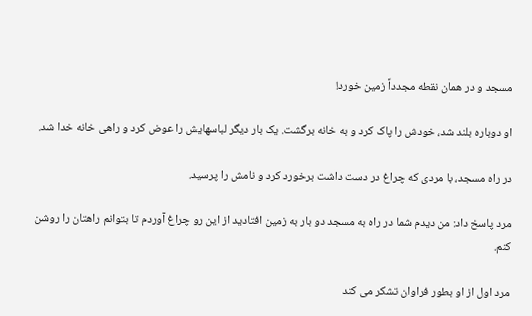مسجد و در همان نقطه مجدداً زمین خورد!

او دوباره بلند شد، خودش را پاک کرد و به خانه برگشت. یک بار دیگر لباسهایش را عوض کرد و راهی خانه خدا شد.

در راه مسجد، با مردی که چراغ در دست داشت برخورد کرد و نامش را پرسید.

مرد پاسخ داد: من دیدم شما در راه به مسجد دو بار به زمین افتادید از این رو چراغ آوردم تا بتوانم راهتان را روشن کنم.

مرد اول از او بطور فراوان تشکر می کند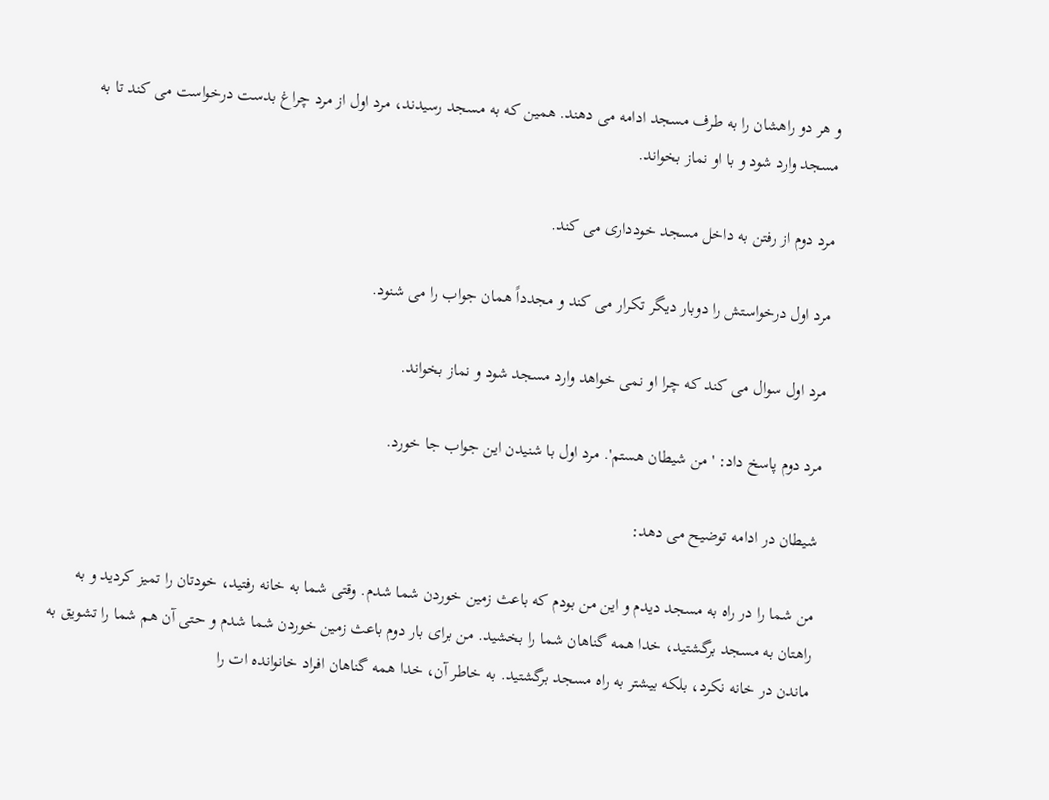و هر دو راهشان را به طرف مسجد ادامه می دهند. همین که به مسجد رسیدند، مرد اول از مرد چراغ بدست درخواست می کند تا به مسجد وارد شود و با او نماز بخواند.

مرد دوم از رفتن به داخل مسجد خودداری می کند.

مرد اول درخواستش را دوبار دیگر تکرار می کند و مجدداً همان جواب را می شنود.

مرد اول سوال می کند که چرا او نمی خواهد وارد مسجد شود و نماز بخواند.

مرد دوم پاسخ داد: 'من شیطان هستم'. مرد اول با شنیدن این جواب جا خورد.

شیطان در ادامه توضیح می دهد:

من شما را در راه به مسجد دیدم و این من بودم که باعث زمین خوردن شما شدم. وقتی شما به خانه رفتید، خودتان را تمیز کردید و به راهتان به مسجد برگشتید، خدا همه گناهان شما را بخشید. من برای بار دوم باعث زمین خوردن شما شدم و حتی آن هم شما را تشویق به ماندن در خانه نکرد، بلکه بیشتر به راه مسجد برگشتید. به خاطر آن، خدا همه گناهان افراد خانوانده ات را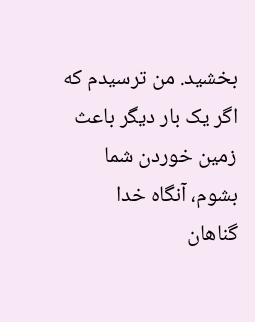بخشید. من ترسیدم که اگر یک بار دیگر باعث زمین خوردن شما بشوم، آنگاه خدا گناهان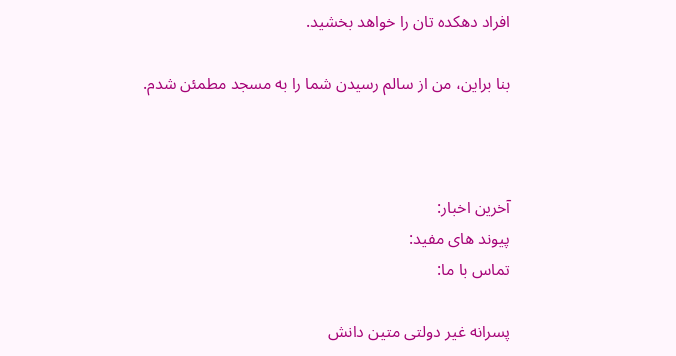افراد دهکده تان را خواهد بخشید.

بنا براین، من از سالم رسیدن شما را به مسجد مطمئن شدم.



آخرین اخبار:
پیوند های مفید:
تماس با ما:

پسرانه غیر دولتی متین دانش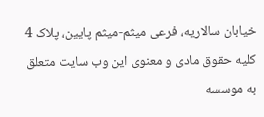خیابان سالاريه، فرعی ميثم-ميثم پايين، پلاک 4
کلیه حقوق مادی و معنوی این وب سایت متعلق به موسسه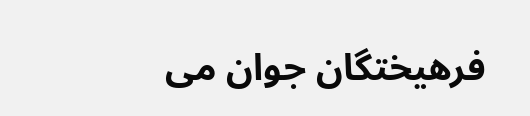فرهیختگان جوان می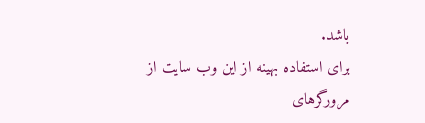باشد.
برای استفاده بهینه از این وب سایت از مرورگرهای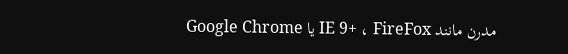مدرن مانند IE 9+ ، FireFox یا Google Chrome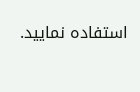استفاده نمایید.